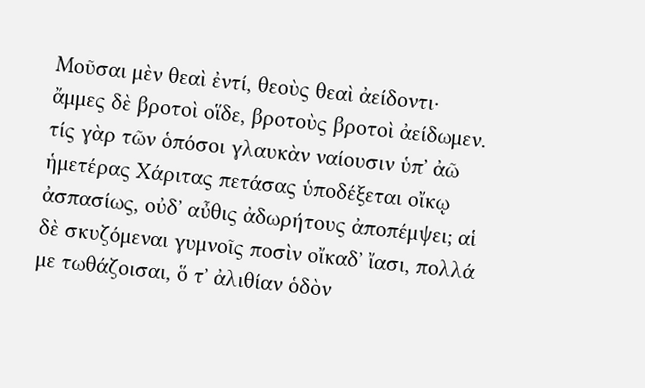Μοῦσαι μὲν θεαὶ ἐντί, θεοὺς θεαὶ ἀείδοντι· ἄμμες δὲ βροτοὶ οἵδε, βροτοὺς βροτοὶ ἀείδωμεν. τίς γὰρ τῶν ὁπόσοι γλαυκὰν ναίουσιν ὑπʼ ἀῶ ἡμετέρας Χάριτας πετάσας ὑποδέξεται οἴκῳ ἀσπασίως, οὐδʼ αὖθις ἀδωρήτους ἀποπέμψει; αἱ δὲ σκυζόμεναι γυμνοῖς ποσὶν οἴκαδʼ ἴασι, πολλά με τωθάζοισαι, ὅ τʼ ἀλιθίαν ὁδὸν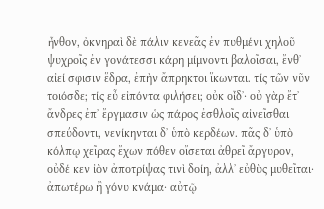ἦνθον, ὀκνηραὶ δὲ πάλιν κενεᾶς ἐν πυθμένι χηλοῦ ψυχροῖς ἐν γονάτεσσι κάρη μίμνοντι βαλοῖσαι, ἔνθʼ αἰεί σφισιν ἕδρα, ἐπὴν ἄπρηκτοι ἵκωνται. τίς τῶν νῦν τοιόσδε; τίς εὖ εἰπόντα φιλήσει; οὐκ οἶδʼ· οὐ γὰρ ἔτʼ ἄνδρες ἐπʼ ἔργμασιν ὡς πάρος ἐσθλοῖς αἰνεῖσθαι σπεύδοντι, νενίκηνται δʼ ὑπὸ κερδέων. πᾶς δʼ ὑπὸ κόλπῳ χεῖρας ἔχων πόθεν οἴσεται ἀθρεῖ ἄργυρον, οὐδέ κεν ἰὸν ἀποτρίψας τινὶ δοίη, ἀλλʼ εὐθὺς μυθεῖται· ἀπωτέρω ἢ γόνυ κνάμα· αὐτῷ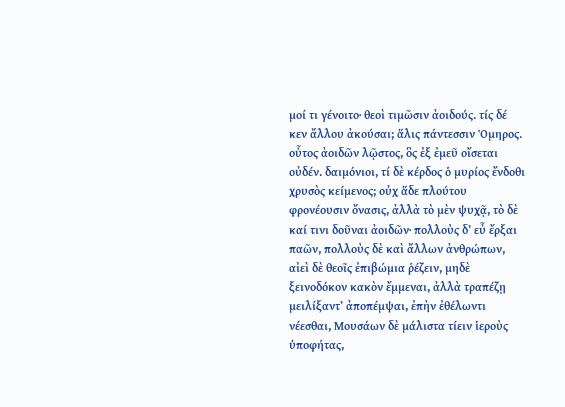μοί τι γένοιτο· θεοὶ τιμῶσιν ἀοιδούς. τίς δέ κεν ἄλλου ἀκούσαι; ἅλις πάντεσσιν Ὁμηρος. οὗτος ἀοιδῶν λῷστος, ὃς ἐξ ἐμεῦ οἴσεται οὐδέν. δαιμόνιοι, τί δὲ κέρδος ὁ μυρίος ἔνδοθι χρυσὸς κείμενος; οὐχ ἅδε πλούτου φρονέουσιν ὄνασις, ἀλλὰ τὸ μὲν ψυχᾷ, τὸ δὲ καί τινι δοῦναι ἀοιδῶν· πολλοὺς δʼ εὖ ἔρξαι παῶν, πολλοὺς δὲ καὶ ἄλλων ἀνθρώπων, αἰεὶ δὲ θεοῖς ἐπιβώμια ῥέζειν, μηδὲ ξεινοδόκον κακὸν ἔμμεναι, ἀλλὰ τραπέζῃ μειλίξαντʼ ἀποπέμψαι, ἐπὴν ἐθέλωντι νέεσθαι, Μουσάων δὲ μάλιστα τίειν ἱεροὺς ὑποφήτας,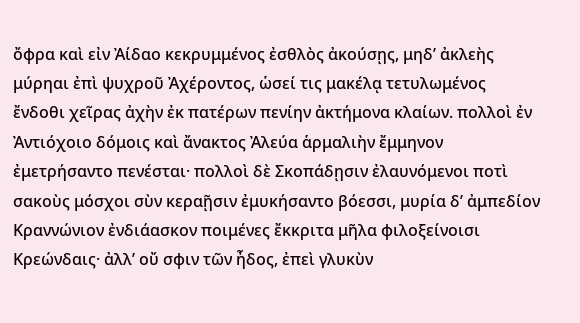ὄφρα καὶ εἰν Ἀίδαο κεκρυμμένος ἐσθλὸς ἀκούσῃς, μηδʼ ἀκλεὴς μύρηαι ἐπὶ ψυχροῦ Ἀχέροντος, ὡσεί τις μακέλᾳ τετυλωμένος ἔνδοθι χεῖρας ἀχὴν ἐκ πατέρων πενίην ἀκτήμονα κλαίων. πολλοὶ ἐν Ἀντιόχοιο δόμοις καὶ ἄνακτος Ἀλεύα ἁρμαλιὴν ἔμμηνον ἐμετρήσαντο πενέσται· πολλοὶ δὲ Σκοπάδῃσιν ἐλαυνόμενοι ποτὶ σακοὺς μόσχοι σὺν κεραῇσιν ἐμυκήσαντο βόεσσι, μυρία δʼ ἀμπεδίον Κραννώνιον ἐνδιάασκον ποιμένες ἔκκριτα μῆλα φιλοξείνοισι Κρεώνδαις· ἀλλʼ οὔ σφιν τῶν ἦδος, ἐπεὶ γλυκὺν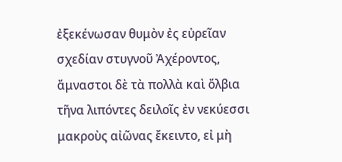ἐξεκένωσαν θυμὸν ἐς εὐρεῖαν σχεδίαν στυγνοῦ Ἀχέροντος, ἄμναστοι δὲ τὰ πολλὰ καὶ ὄλβια τῆνα λιπόντες δειλοῖς ἐν νεκύεσσι μακροὺς αἰῶνας ἔκειντο, εἰ μὴ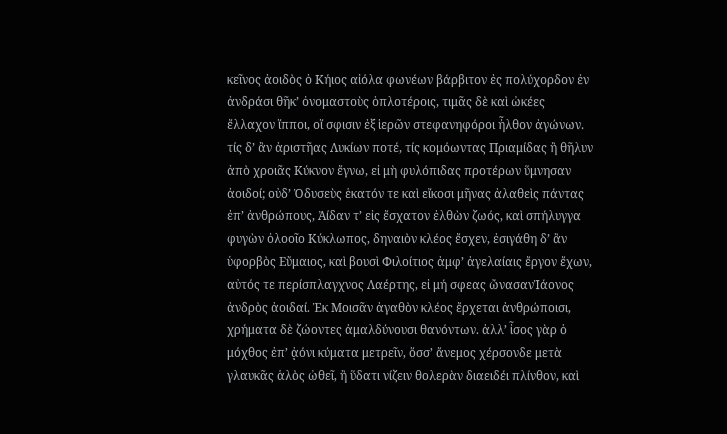κεῖνος ἀοιδὸς ὁ Κήιος αἰόλα φωνέων βάρβιτον ἐς πολύχορδον ἐν ἀνδράσι θῆκʼ ὀνομαστοὺς ὁπλοτέροις, τιμᾶς δὲ καὶ ὠκέες ἔλλαχον ἵπποι, οἵ σφισιν ἐξ ἱερῶν στεφανηφόροι ἦλθον ἀγώνων. τίς δʼ ἂν ἀριστῆας Λυκίων ποτέ, τίς κομόωντας Πριαμίδας ἢ θῆλυν ἀπὸ χροιᾶς Κύκνον ἔγνω, εἰ μὴ φυλόπιδας προτέρων ὕμνησαν ἀοιδοί; οὐδʼ Ὀδυσεὺς ἑκατόν τε καὶ εἴκοσι μῆνας ἀλαθεὶς πάντας ἐπʼ ἀνθρώπους, Ἀίδαν τʼ εἰς ἔσχατον ἐλθὼν ζωός, καὶ σπήλυγγα φυγὼν ὀλοοῖο Κύκλωπος, δηναιὸν κλέος ἔσχεν, ἐσιγάθη δʼ ἂν ὑφορβὸς Εὔμαιος, καὶ βουσὶ Φιλοίτιος ἀμφʼ ἀγελαίαις ἔργον ἔχων, αὐτός τε περίσπλαγχνος Λαέρτης, εἰ μή σφεας ὤνασανἸάονος ἀνδρὸς ἀοιδαί. Ἐκ Μοισᾶν ἀγαθὸν κλέος ἔρχεται ἀνθρώποισι, χρήματα δὲ ζώοντες ἀμαλδύνουσι θανόντων. ἀλλʼ ἶσος γὰρ ὁ μόχθος ἐπʼ ᾀόνι κύματα μετρεῖν, ὅσσʼ ἄνεμος χέρσονδε μετὰ γλαυκᾶς ἁλὸς ὠθεῖ, ἢ ὕδατι νίζειν θολερὰν διαειδέι πλίνθον, καὶ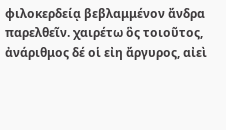φιλοκερδείᾳ βεβλαμμένον ἄνδρα παρελθεῖν. χαιρέτω ὃς τοιοῦτος, ἀνάριθμος δέ οἱ εἰη ἄργυρος, αἰεὶ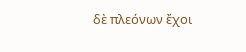δὲ πλεόνων ἔχοι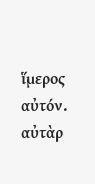ἵμερος αὐτόν. αὐτὰρ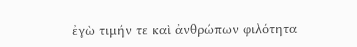ἐγὼ τιμήν τε καὶ ἀνθρώπων φιλότητα